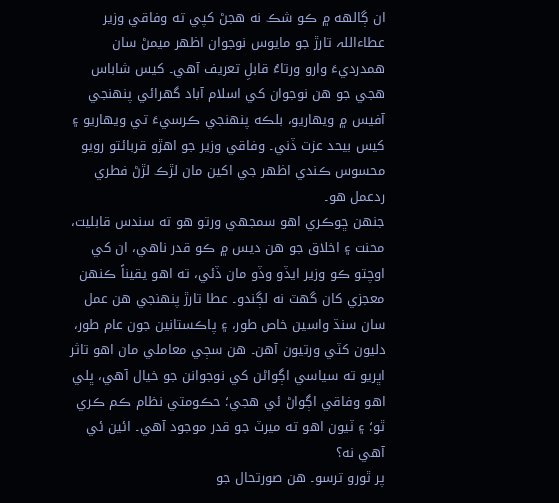ان ڳالهه ۾ ڪو شڪ نه هجڻ کپي ته وفاقي وزير عطاءاللہ تارڙ جو مايوس نوجوان اظھر ميمڻ سان همدرديءَ وارو ورتاءُ قابلِ تعريف آهي۔ کيس شاباس هجي جو هن نوجوان کي اسلام آباد گهرائي پنهنجي آفيس ۾ ويھاريو، بلڪه پنھنجي ڪرسيءَ تي ويھاريو ۽ کيس بيحد عزت ڏني۔ وفاقي وزير جو اهڙو قربائتو رويو محسوس ڪندي اظھر جي اکين مان لڙڪ لڙڻ فطري ردعمل هو۔
جنھن ڇوڪري اهو سمجهي ورتو هو ته سندس قابليت، محنت ۽ اخلاق جو هن ديس ۾ ڪو قدر ناهي، ان کي اوچتو ڪو وزير ايڏو وڏو مان ڏئي، ته اهو يقيناً ڪنھن معجزي کان گهٽ نه لڳندو۔ عطا تارڙ پنھنجي هن عمل سان سنڌ واسين خاص طور، ۽ پاڪستانين جون عام طور، دليون کٽي ورتيون آهن۔ هن سڄي معاملي مان اهو تاثر اڀريو ته سياسي اڳواڻن کي نوجوانن جو خيال آهي، ڀلي اهو وفاقي اڳواڻ ئي هجي؛ حڪومتي نظام ڪم ڪري ٿو؛ ۽ ٽيون اهو ته ميرٽ جو قدر موجود آهي۔ ائين ئي آهي نه؟
پر ٿورو ترسو۔ هن صورتحال جو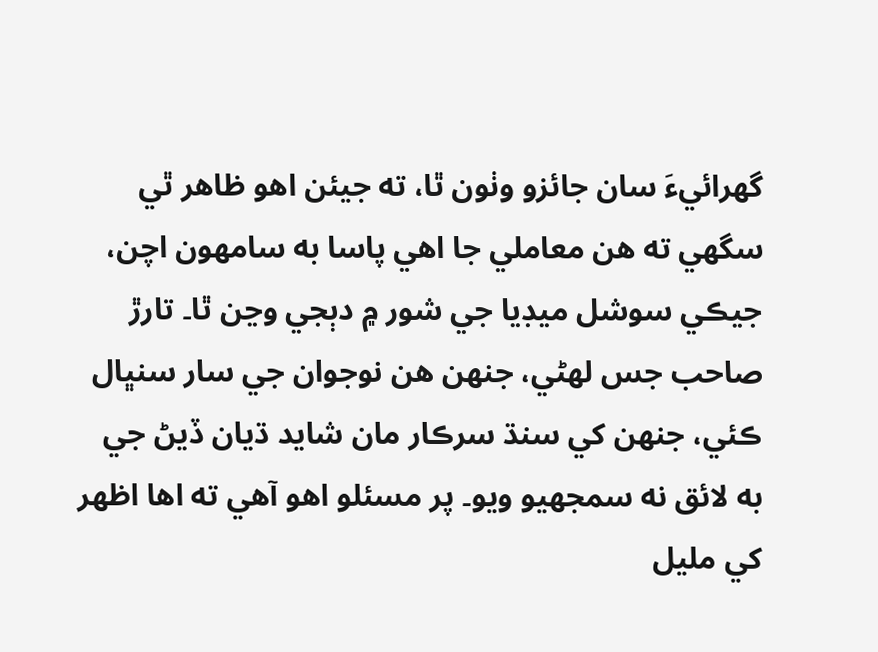گھرائيءَ سان جائزو وٺون ٿا، ته جيئن اهو ظاهر ٿي سگهي ته هن معاملي جا اهي پاسا به سامهون اچن، جيڪي سوشل ميڊيا جي شور ۾ دٻجي وڃن ٿا۔ تارڙ صاحب جس لھڻي، جنھن هن نوجوان جي سار سنڀال ڪئي، جنھن کي سنڌ سرڪار مان شايد ڌيان ڏيڻ جي به لائق نه سمجهيو ويو۔ پر مسئلو اهو آهي ته اها اظھر کي مليل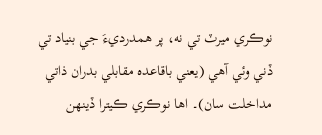نوڪري ميرٽ تي نه، پر همدرديءَ جي بنياد تي ڏني وئي آهي (يعني باقاعده مقابلي بدران ذاتي مداخلت سان)۔ اها نوڪري ڪيترا ڏينھن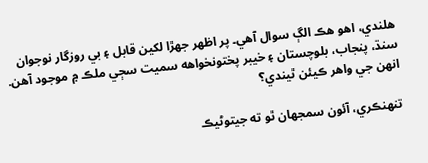هلندي، اهو هڪ الڳ سوال آهي۔ پر اظھر جھڙا لکين قابل ۽ بي روزگار نوجوان سنڌ، پنجاب، بلوچستان ۽ خيبر پختونخواهه سميت سڄي ملڪ ۾ موجود آهن. انهن جي واهر ڪيئن ٿيندي؟

تنھنڪري، آئون سمجهان ٿو ته جيتوڻيڪ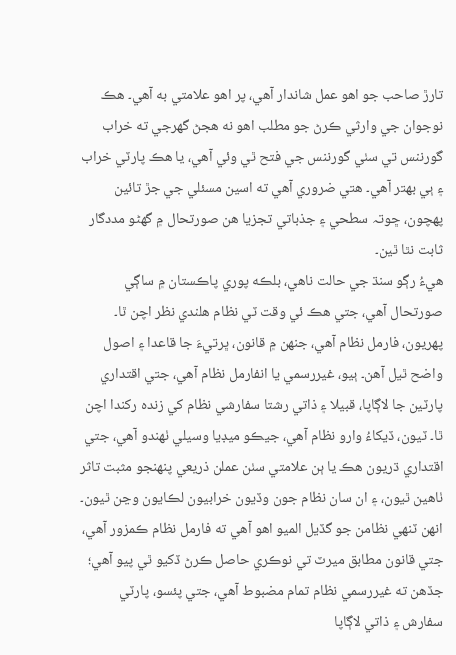تارڙ صاحب جو اهو عمل شاندار آهي، پر اهو علامتي به آهي۔ هڪ نوجوان جي وارثي ڪرڻ جو مطلب اهو نه هجڻ گهرجي ته خراب گورننس تي سٺي گورننس جي فتح ٿي وئي آهي، يا هڪ پارٽي خراب ۽ ٻي بھتر آهي۔ هتي ضروري آهي ته اسين مسئلي جي جڙ تائين پھچون، ڇوتہ سطحي ۽ جذباتي تجزيا هن صورتحال ۾ گهڻو مددگار ثابت نٿا ٿين۔
هيءُ رڳو سنڌ جي حالت ناهي، بلڪه پوري پاڪستان ۾ ساڳي صورتحال آهي، جتي هڪ ئي وقت ٽي نظام هلندي نظر اچن ٿا۔ پھريون، فارمل نظام آهي، جنھن ۾ قانون، ڀرتيءَ جا قاعدا ۽ اصول واضح ٿيل آهن۔ ٻيو، غيررسمي يا انفارمل نظام آهي، جتي اقتداري پارٽين جا لاڳاپا، قبيلا ۽ ذاتي رشتا سفارشي نظام کي زنده رکندا اچن ٿا۔ ٽيون، ڏيکاءُ وارو نظام آهي، جيڪو ميڊيا وسيلي ٺھندو آهي، جتي اقتداري ڌريون هڪ يا ٻن علامتي سٺن عملن ذريعي پنھنجو مثبت تاثر ٺاهين ٿيون، ۽ ان سان نظام جون وڏيون خرابيون لڪايون وڃن ٿيون۔
انهن ٽنهي نظامن جو گڏيل الميو اهو آهي ته فارمل نظام ڪمزور آهي، جتي قانون مطابق ميرٽ تي نوڪري حاصل ڪرڻ ڏکيو ٿي پيو آهي؛ جڏهن ته غيررسمي نظام تمام مضبوط آهي، جتي پئسو، پارٽي سفارش ۽ ذاتي لاڳاپا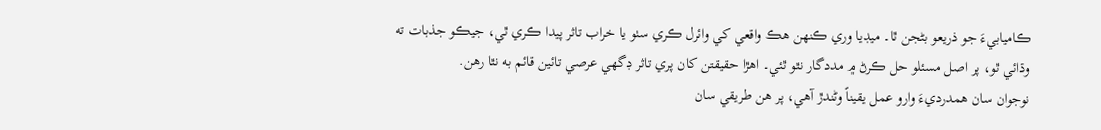ڪاميابيءَ جو ذريعو بڻجن ٿا۔ ميڊيا وري ڪنھن هڪ واقعي کي وائرل ڪري سٺو يا خراب تاثر پيدا ڪري ٿي، جيڪو جذبات ته وڌائي ٿو، پر اصل مسئلو حل ڪرڻ ۾ مددگار نٿو ٿئي۔ اهڙا حقيقتن کان پري تاثر ڊگهي عرصي تائين قائم به نٿا رهن.
نوجوان سان همدرديءَ وارو عمل يقيناً وڻندڙ آهي، پر هن طريقي سان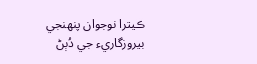ڪيترا نوجوان پنھنجي بيروزگاريء جي دُٻڻ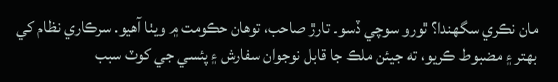مان نڪري سگهندا؟ ٿورو سوچي ڏسو۔ تارڙ صاحب، توهان حڪومت ۾ ويٺا آهيو. سرڪاري نظام کي بھتر ۽ مضبوط ڪريو، ته جيئن ملڪ جا قابل نوجوان سفارش ۽ پئسي جي کوٽ سبب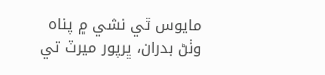مايوس ٿي نشي ۾ پناه وٺڻ بدران، ڀرپور ميرٽ تي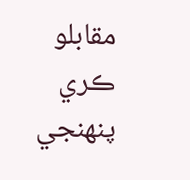مقابلو ڪري پنھنجي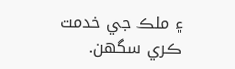۽ ملڪ جي خدمت ڪري سگهن.